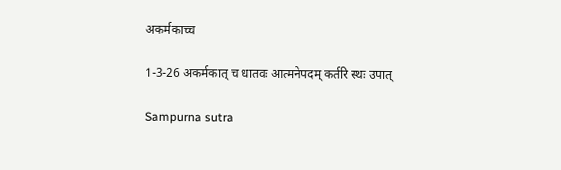अकर्मकाच्च

1-3-26 अकर्मकात् च धातवः आत्मनेपदम् कर्तरि स्थः उपात्

Sampurna sutra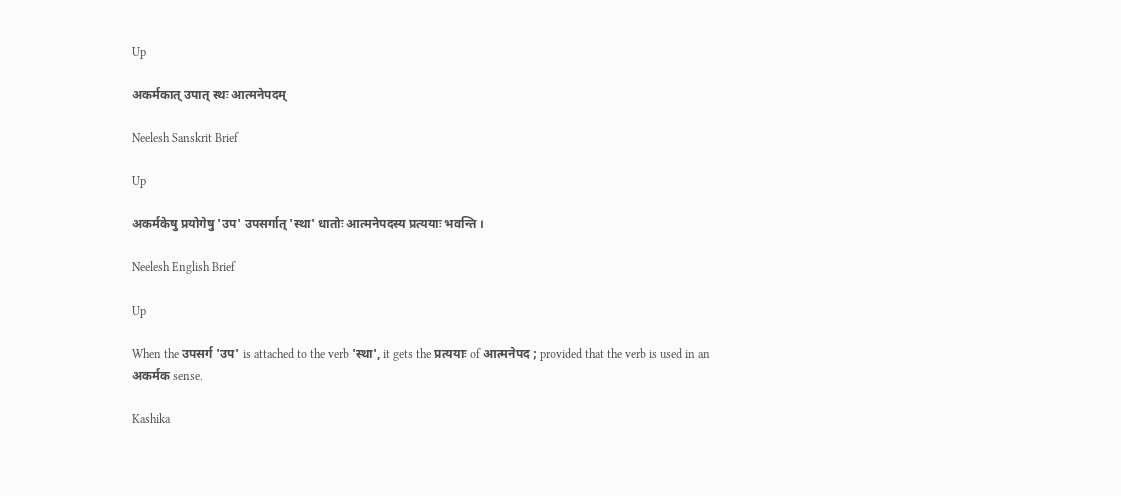Up

अकर्मकात् उपात् स्थः आत्मनेपदम्

Neelesh Sanskrit Brief

Up

अकर्मकेषु प्रयोगेषु 'उप' उपसर्गात् 'स्था' धातोः आत्मनेपदस्य प्रत्ययाः भवन्ति ।

Neelesh English Brief

Up

When the उपसर्ग 'उप' is attached to the verb 'स्था', it gets the प्रत्ययाः of आत्मनेपद ; provided that the verb is used in an अकर्मक sense.

Kashika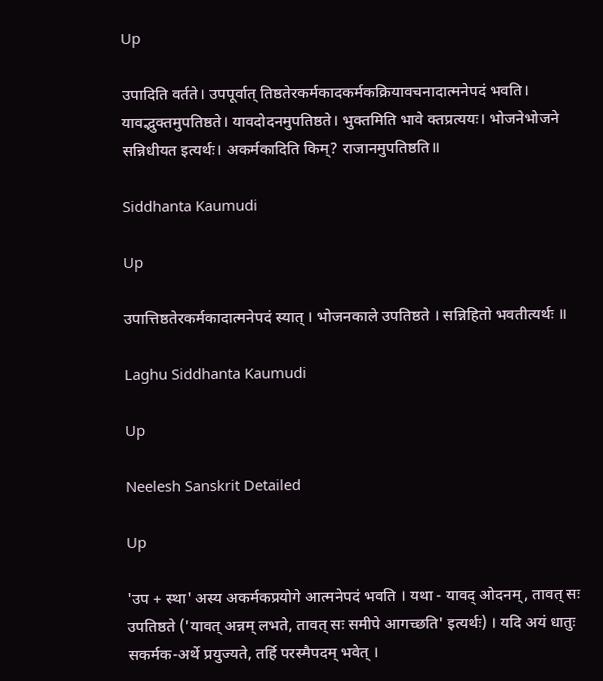Up

उपादिति वर्तते। उपपूर्वात् तिष्ठतेरकर्मकादकर्मकक्रियावचनादात्मनेपदं भवति। यावद्भुक्तमुपतिष्ठते। यावदोदनमुपतिष्ठते। भुक्तमिति भावे क्तप्रत्ययः। भोजनेभोजने सन्निधीयत इत्यर्थः। अकर्मकादिति किम्? राजानमुपतिष्ठति॥

Siddhanta Kaumudi

Up

उपात्तिष्ठतेरकर्मकादात्मनेपदं स्यात् । भोजनकाले उपतिष्ठते । सन्निहितो भवतीत्यर्थः ॥

Laghu Siddhanta Kaumudi

Up

Neelesh Sanskrit Detailed

Up

'उप + स्था' अस्य अकर्मकप्रयोगे आत्मनेपदं भवति । यथा - यावद् ओदनम्, तावत् सः उपतिष्ठते ('यावत् अन्नम् लभते, तावत् सः समीपे आगच्छति' इत्यर्थः) । यदि अयं धातुः सकर्मक-अर्थे प्रयुज्यते, तर्हि परस्मैपदम् भवेत् ।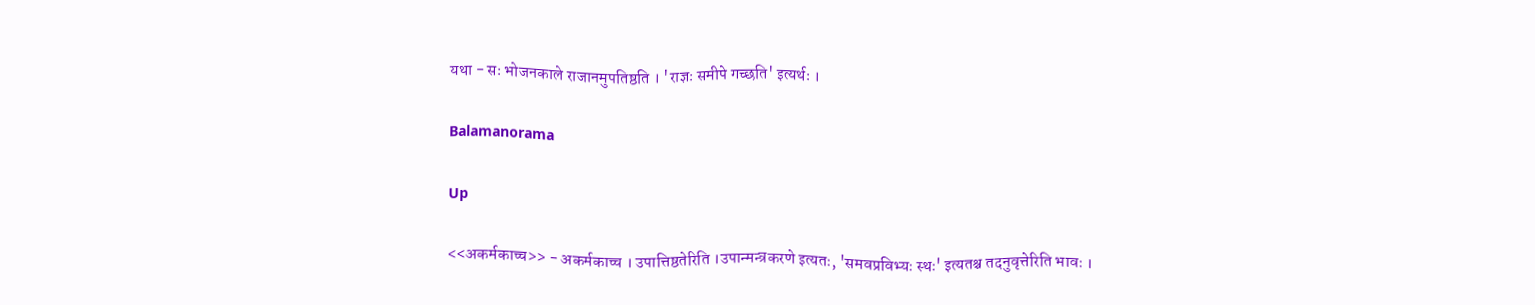यथा - सः भोजनकाले राजानमुपतिष्ठति । 'राज्ञः समीपे गच्छति' इत्यर्थः ।

Balamanorama

Up

<<अकर्मकाच्च>> - अकर्मकाच्च । उपात्तिष्ठतेरिति ।उपान्मन्त्रकरणे इत्यतः, 'समवप्रविभ्यः स्थः' इत्यतश्च तदनुवृत्तेरिति भावः ।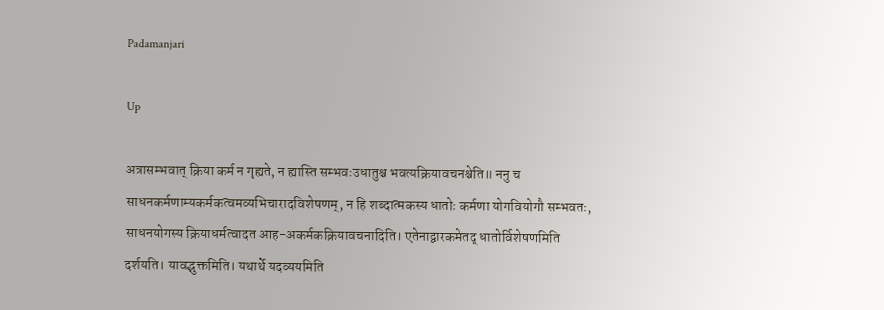Padamanjari

Up

अत्रासम्भवात् क्रिया कर्म न गृह्यते, न ह्यास्ति सम्भवःउधातुश्च भवत्यक्रियावचनश्चेति॥ ननु च साधनकर्मणाम्यकर्मकत्वमव्यभिचारादविशेषणम्, न हि शब्दात्मकस्य धातोः कर्मणा योगवियोगौ सम्भवतः, साधनयोगस्य क्रियाधर्मत्वादत आह-अकर्मकक्रियावचनादिति। एतेनाद्वारकमेतद् धातोर्विशेषणमिति दर्शयति। यावद्भुक्तमिति। यथार्थे यदव्ययमिति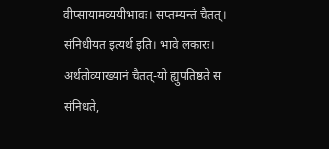वीप्सायामव्ययीभावः। सप्तम्यन्तं चैतत्। संनिधीयत इत्यर्थ इति। भावे लकारः। अर्थतोव्याख्यानं चैतत्-यो ह्युपतिष्ठते स संनिधते,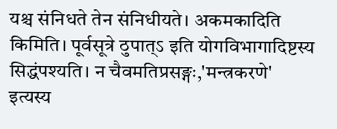यश्च संनिधते तेन संनिधीयते। अकमकादिति किमिति। पूर्वसूत्रे ठुपात्ऽ इति योगविभागादिष्टस्य सिद्धंपश्यति। न चैवमतिप्रसङ्गः,'मन्त्रकरणे' इत्यस्य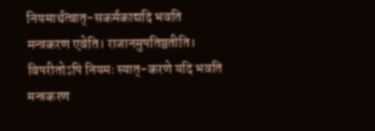नियमार्थत्वात्-सकर्मकाद्यदि भवति मन्त्रकरण एवेति। राजानमुपतिष्ठतीति। विपरीतोऽपि नियमः स्यात्-करणे यदि भवति मन्त्रकरण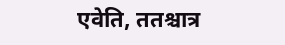एवेति, ततश्चात्र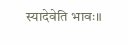स्यादेवेति भावः॥